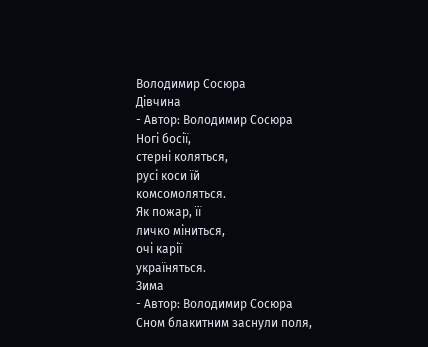Володимир Сосюра
Дівчина
- Автор: Володимир Сосюра
Ногі босії,
стерні коляться,
русі коси їй
комсомоляться.
Як пожар, її
личко міниться,
очі карії
україняться.
Зима
- Автор: Володимир Сосюра
Сном блакитним заснули поля,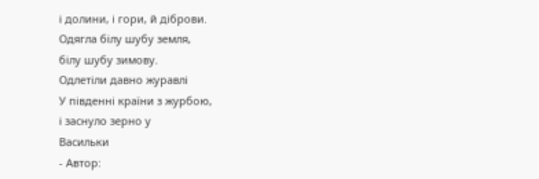і долини, і гори, й діброви.
Одягла білу шубу земля,
білу шубу зимову.
Одлетіли давно журавлі
У південні країни з журбою,
і заснуло зерно у
Васильки
- Автор: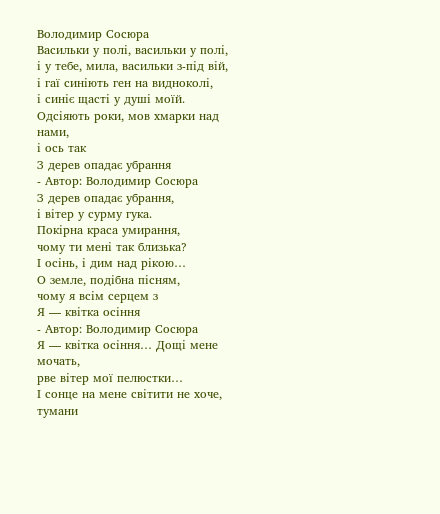Володимир Сосюра
Васильки у полі, васильки у полі,
і у тебе, мила, васильки з-під вій,
і гаї синіють ген на видноколі,
і синіє щасті у душі моїй.
Одсіяють роки, мов хмарки над нами,
і ось так
З дерев опадає убрання
- Автор: Володимир Сосюра
З дерев опадає убрання,
і вітер у сурму гука.
Покірна краса умирання,
чому ти мені так близька?
І осінь, і дим над рікою…
О земле, подібна пісням,
чому я всім серцем з
Я — квітка осіння
- Автор: Володимир Сосюра
Я — квітка осіння… Дощі мене мочать,
рве вітер мої пелюстки…
І сонце на мене світити не хоче,
тумани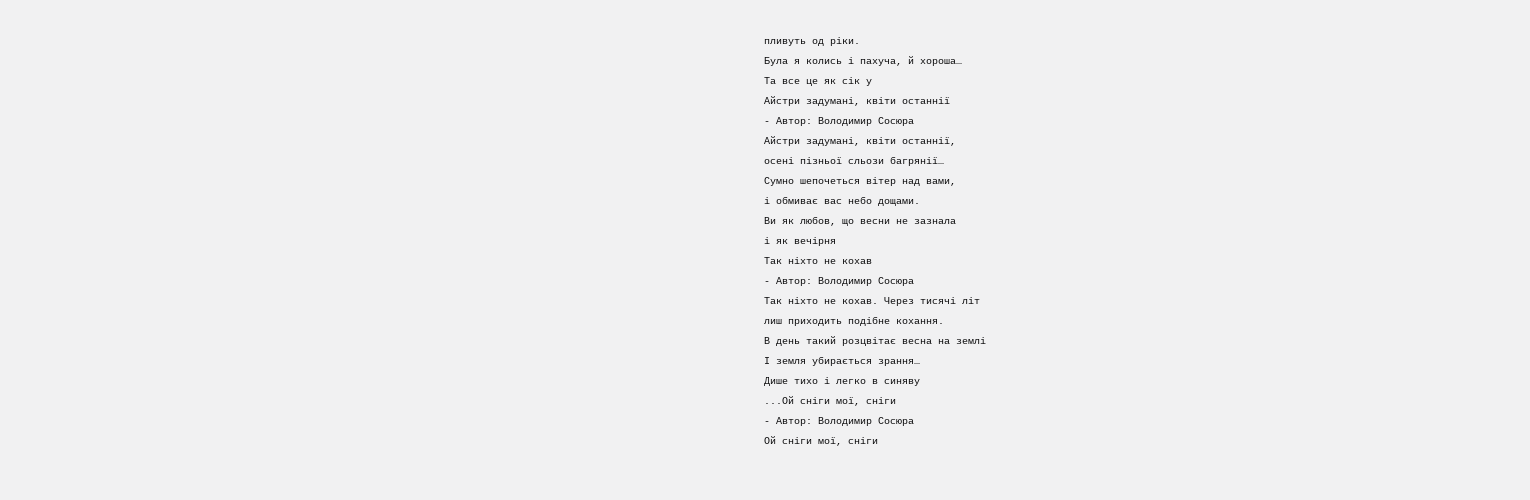пливуть од ріки.
Була я колись і пахуча, й хороша…
Та все це як сік у
Айстри задумані, квіти останнії
- Автор: Володимир Сосюра
Айстри задумані, квіти останнії,
осені пізньої сльози багрянії…
Сумно шепочеться вітер над вами,
і обмиває вас небо дощами.
Ви як любов, що весни не зазнала
і як вечірня
Так ніхто не кохав
- Автор: Володимир Сосюра
Так ніхто не кохав. Через тисячі літ
лиш приходить подібне кохання.
В день такий розцвітає весна на землі
І земля убирається зрання…
Дише тихо і легко в синяву
...Ой сніги мої, сніги
- Автор: Володимир Сосюра
Ой сніги мої, сніги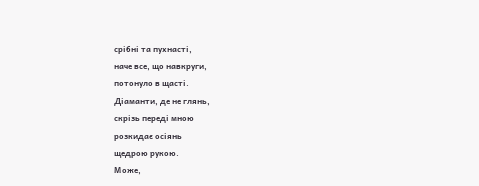срібні та пухнасті,
наче все, що навкруги,
потонуло в щасті.
Діаманти, де не глянь,
скрізь переді мною
розкидає осіянь
щедрою рукою.
Може,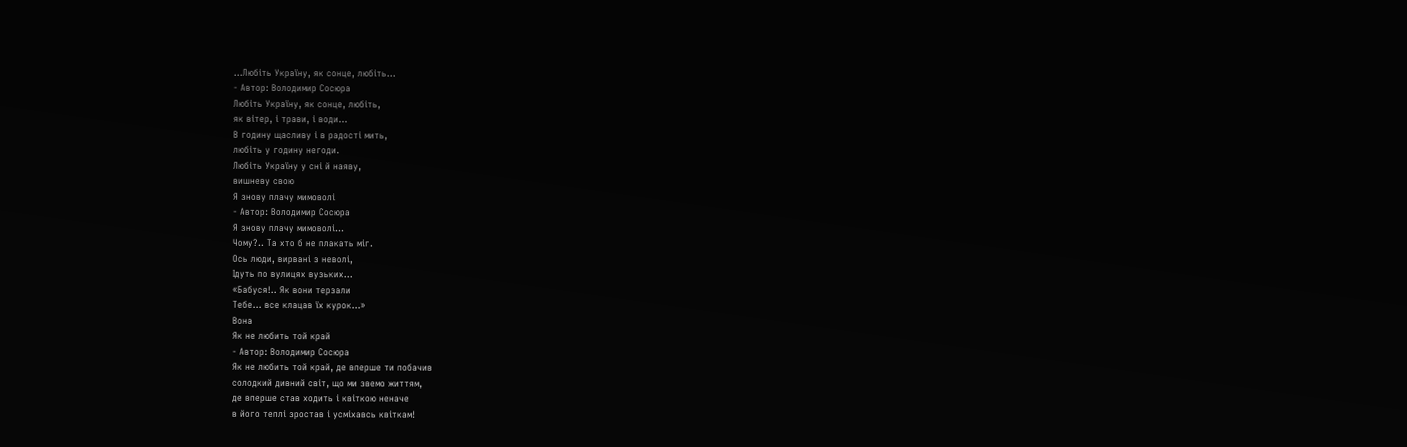...Любіть Україну, як сонце, любіть…
- Автор: Володимир Сосюра
Любіть Україну, як сонце, любіть,
як вітер, і трави, і води…
В годину щасливу і в радості мить,
любіть у годину негоди.
Любіть Україну у сні й наяву,
вишневу свою
Я знову плачу мимоволі
- Автор: Володимир Сосюра
Я знову плачу мимоволі…
Чому?.. Та хто б не плакать міг.
Ось люди, вирвані з неволі,
Ідуть по вулицях вузьких…
«Бабуся!.. Як вони терзали
Тебе… все клацав їх курок…»
Вона
Як не любить той край
- Автор: Володимир Сосюра
Як не любить той край, де вперше ти побачив
солодкий дивний світ, що ми звемо життям,
де вперше став ходить і квіткою неначе
в його теплі зростав і усміхавсь квіткам!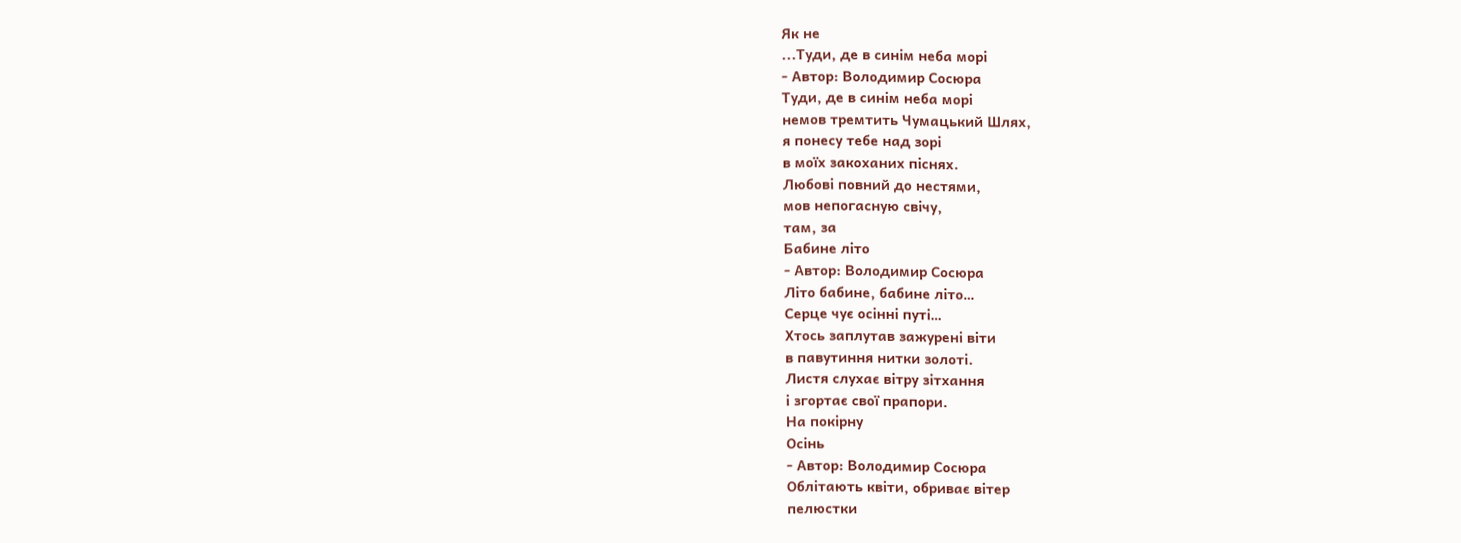Як не
...Туди, де в синім неба морі
- Автор: Володимир Сосюра
Туди, де в синім неба морі
немов тремтить Чумацький Шлях,
я понесу тебе над зорі
в моїх закоханих піснях.
Любові повний до нестями,
мов непогасную свічу,
там, за
Бабине літо
- Автор: Володимир Сосюра
Літо бабине, бабине літо…
Серце чує осінні путі…
Хтось заплутав зажурені віти
в павутиння нитки золоті.
Листя слухає вітру зітхання
і згортає свої прапори.
На покірну
Осінь
- Автор: Володимир Сосюра
Облітають квіти, обриває вітер
пелюстки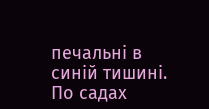печальні в синій тишині.
По садах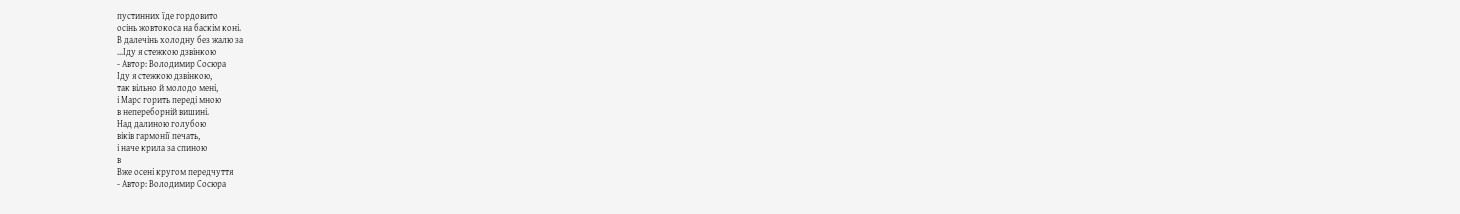пустинних їде гордовито
осінь жовтокоса на баскім коні.
В далечінь холодну без жалю за
...Іду я стежкою дзвінкою
- Автор: Володимир Сосюра
Іду я стежкою дзвінкою,
так вільно й молодо мені,
і Марс горить переді мною
в непереборній вишині.
Над далиною голубою
віків гармонії печать,
і наче крила за спиною
в
Вже осені кругом передчуття
- Автор: Володимир Сосюра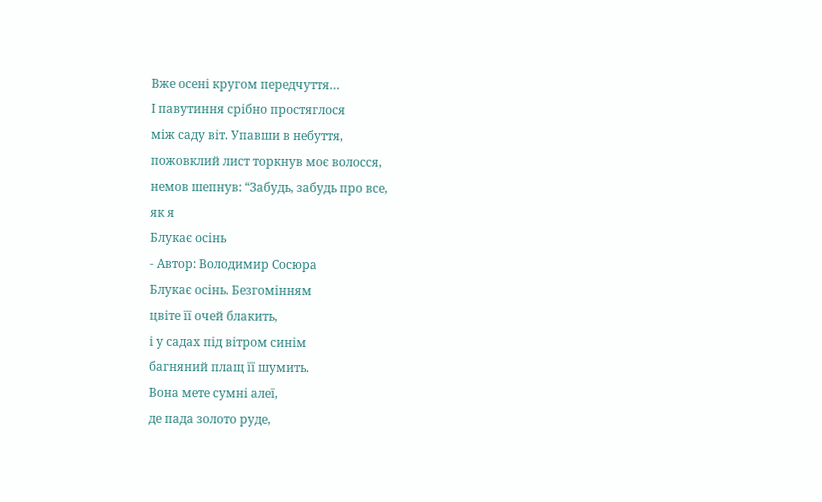Вже осені кругом передчуття…
І павутиння срібно простяглося
між саду віт. Упавши в небуття,
пожовклий лист торкнув моє волосся,
немов шепнув: “Забудь, забудь про все,
як я
Блукає осінь
- Автор: Володимир Сосюра
Блукає осінь. Безгомінням
цвіте її очей блакить,
і у садах під вітром синім
багняний плащ її шумить.
Вона мете сумні алеї,
де пада золото руде,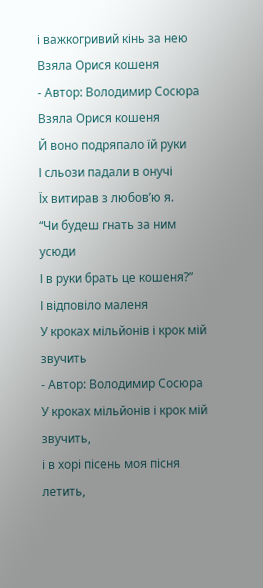і важкогривий кінь за нею
Взяла Орися кошеня
- Автор: Володимир Сосюра
Взяла Орися кошеня
Й воно подряпало їй руки
І сльози падали в онучі
Їх витирав з любов’ю я.
“Чи будеш гнать за ним усюди
І в руки брать це кошеня?”
І відповіло маленя
У кроках мільйонів і крок мій звучить
- Автор: Володимир Сосюра
У кроках мільйонів і крок мій звучить,
і в хорі пісень моя пісня летить,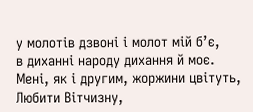у молотів дзвоні і молот мій б’є,
в диханні народу дихання й моє.
Мені, як і другим, жоржини цвітуть,
Любити Вітчизну,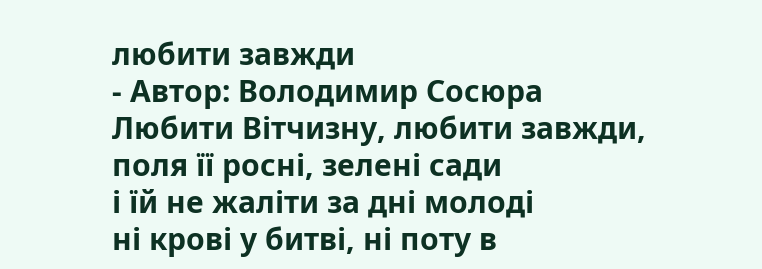любити завжди
- Автор: Володимир Сосюра
Любити Вітчизну, любити завжди,
поля її росні, зелені сади
і їй не жаліти за дні молоді
ні крові у битві, ні поту в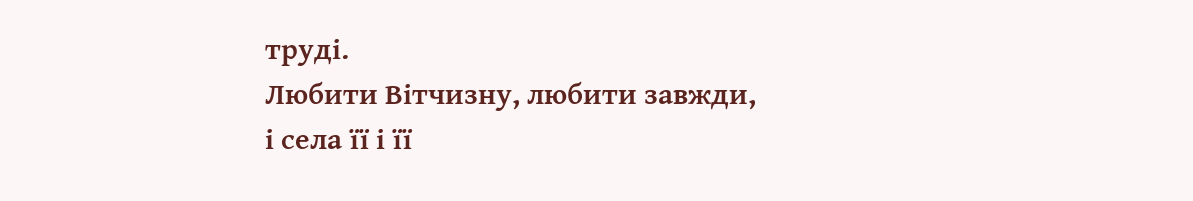труді.
Любити Вітчизну, любити завжди,
і села її і її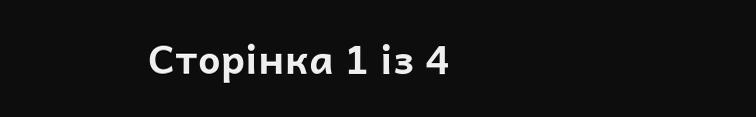Сторінка 1 із 4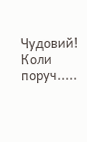Чудовий! Коли поруч.....